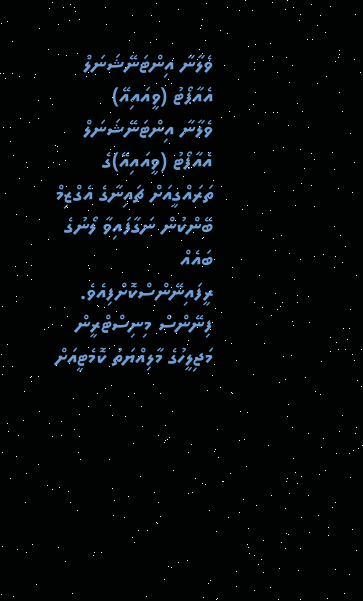ވެލާނާ އިންޓަނޭޝަނަލް އެއާޕޯޓު (ވީއައިއޭ)
ވެލާނާ އިންޓަނޭޝަނަލް އެއާޕޯޓު (ވީއައިއޭ)ގެ ތަރައްގީއަށް ޗައިނާގެ އެގްޒިމް ބޭންކުން ނަގާފައިވާ ލޯނުގެ ބައެއް ރީފައިނޭންސްކޮށްފިއެވެ.
ފިނޭންސް މިނިސްޓްރީން މަޖިލީހުގެ މާލިއްޔަތު ކޮމެޓީއަށް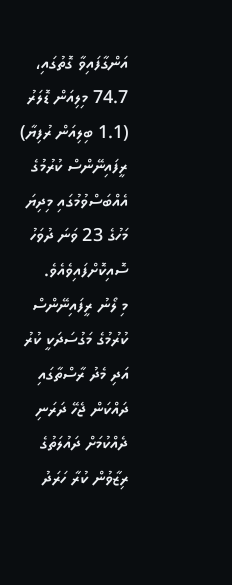އަންގާފައިވާ ގޮތުގައި، 74.7 މިލިއަން ޑޮލަރު (1.1 ބިލިއަން ރުފިޔާ) ރީފައިނޭންސް ކުރުމުގެ އެއްބަސްވުމުގައި މިދިޔަ މަހުގެ 23 ވަނަ ދުވަހު ސޮއިކޮށްފައިވެއެވެ.
މި ލޯނު ރީފައިނޭންސް ކުރުމުގެ މަގުސަދަކީ ކުރު އަދި މެދު ރާސްތާގައި ދައްކަން ޖެހޭ ދަރަނި ދެއްކުމަށް ދައުލަތުގެ ރިޒާވުން ކުރާ ހަރަދު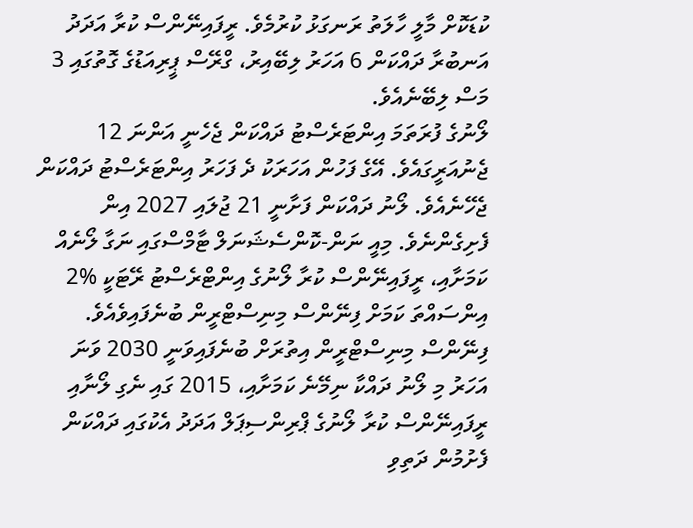ކުޑަކޮށް މާލީ ހާލަތު ރަނގަޅު ކުރުމެވެ. ރީފައިނޭންސް ކުރާ އަދަދު އަނބުރާ ދައްކަން 6 އަހަރު ލިބޭއިރު، ގްރޭސް ޕީރިއަޑުގެ ގޮތުގައި 3 މަސް ލިބޭނެއެވެ.
ލޯނުގެ ފުރަތަމަ އިންޓަރެސްޓު ދައްކަން ޖެހެނީ އަންނަ 12 ޖެނުއަރީގައެވެ. އޭގެ ފަހުން އަހަރަކު ދެ ފަހަރު އިންޓަރެސްޓު ދައްކަން ޖެހޭނެއެވެ. ލޯނު ދައްކަން ފަށާނީ 21 ޖުލައި 2027 އިން ފެށިގެންނެވެ. މިއީ ނަން-ކޮންސެޝަނަލް ޓާމްސްގައި ނަގާ ލޯނެއް ކަމަށާއި، ރީފައިނޭންސް ކުރާ ލޯނުގެ އިންޓްރެސްޓު ރޭޓަކީ %2 އިންސައްތަ ކަމަށް ފިނޭންސް މިނިސްޓްރީން ބުނެފައިވެއެވެ.
ފިނޭންސް މިނިސްޓްރީން އިތުރަށް ބުނެފައިވަނީ 2030 ވަނަ އަހަރު މި ލޯނު ދައްކާ ނިމޭނެ ކަމަށާއި، 2015 ގައި ނެގި ލޯނާއި ރީފައިނޭންސް ކުރާ ލޯނުގެ ޕްރިންސިޕަލް އަދަދު އެކުގައި ދައްކަން ފެށުމުން ދަތިވި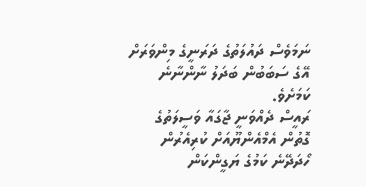ނަމަވެސް ދައުލަތުގެ ދަރަނީގެ މިންވަރަށް އޭގެ ސަބަބުން ބަދަލު ނާންނާނެ ކަމަށެވެ.
ރައީސް ދެއްވަނީ ޖާގައާ ވަސީލަތުގެ ގޮތުން އެމްއެންޔޫއަށް ކުރިއެރުން ހޯދަދޭނެ ކަމުގެ ޔަގީންކަން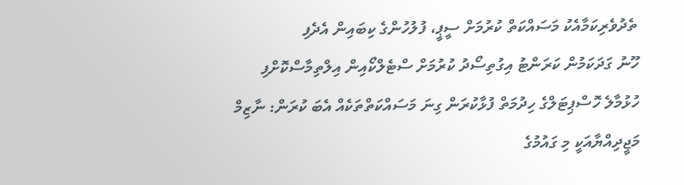ތެދުވެރިކަމާއެކު މަސައްކަތް ކުރުމަށް ސީޕީ، ފުލުހުންގެ ކިބައިން އެދެފި
ހޫނު ގަދަކަމުން ކަރަންޓު އިގުތިސޯދު ކުރުމަށް ސްޓެލްކޯއިން އިލްތިމާސްކޮށްފި
ހުޅުމާލެ ހޮސްޕިޓަލްގެ ހިދުމަތް ފުޅާކުރަން ގިނަ މަސައްކަތްތަކެއް އެބަ ކުރަން: ނާޒިމް
މަޖީދިއްޔާއަކީ މި ގައުމުގެ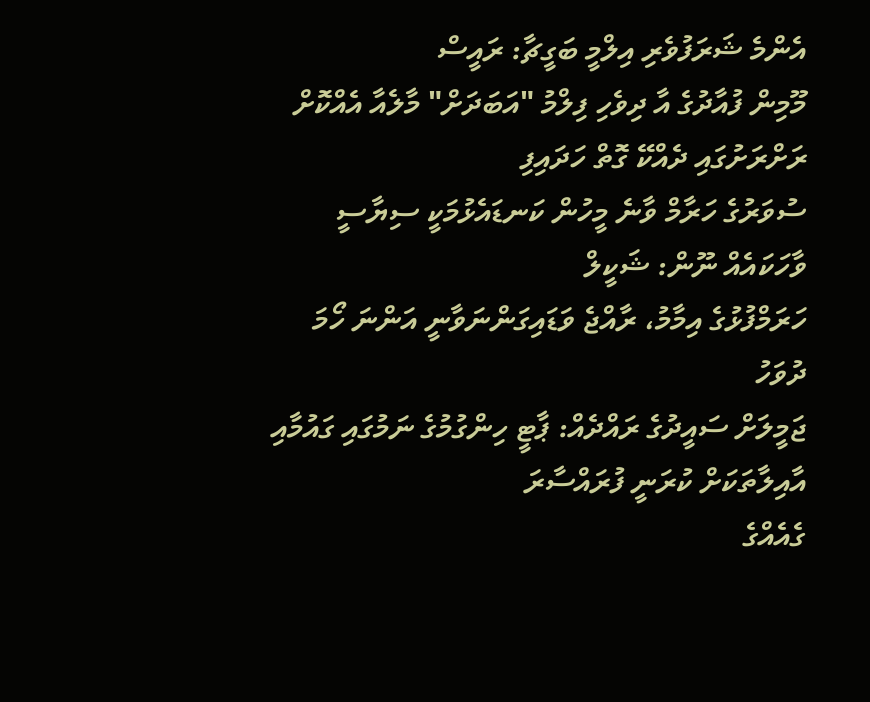އެންމެ ޝަރަފުވެރި އިލްމީ ބަގީޗާ: ރައީސް
މޫމިން ފުއާދުގެ އާ ދިވެހި ފިލްމު "އަބަދަށް" މާލެއާ އެއްކޮށް ރަށްރަށުގައި ދެއްކޭ ގޮތް ހަދައިފި
ސުވަރުގެ ހަރާމް ވާނެ މީހުން ކަނޑައެޅުމަކީ ސިޔާސީ ވާހަކައެއް ނޫން: ޝަކީލް
ހަރަމްފުޅުގެ އިމާމު، ރާއްޖެ ވަޑައިގަންނަވާނީ އަންނަ ހޯމަ ދުވަހު
ޖަމީލަށް ސައީދުގެ ރައްދެއް: ޕާޓީ ހިންގުމުގެ ނަމުގައި ގައުމާއި އާއިލާތަކަށް ކުރަނީ ފުރައްސާރަ
ގެއެއްގެ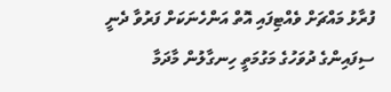ފުރާޅު މައްޗަށް ވެއްޓިފައި އޮތް އަންހެނަކަށް ފަރުވާ ދެނީ
ސިފައިންގެ ދުވަހުގެ މަގުމަތީ ހިނގާލުން މާދަމާ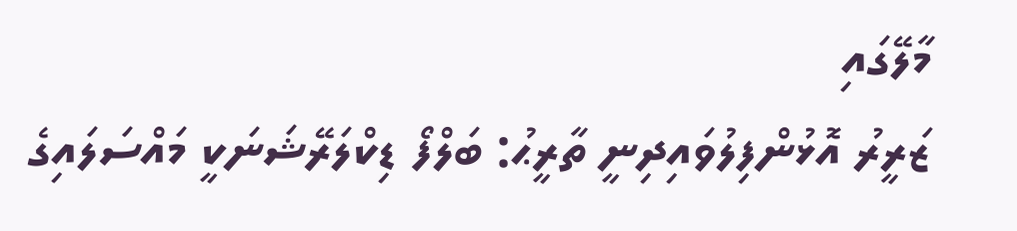މާލޭގައި
ޒަރީރު އޮޅުންފިލުވައިދިނީ ތާރީޙު: ބަލްފޯ ޑިކްލަރޭޝަނަކީ މައްސަލައިގެ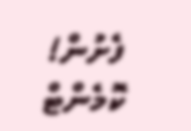ފެށުން!
ކޮމެންޓް